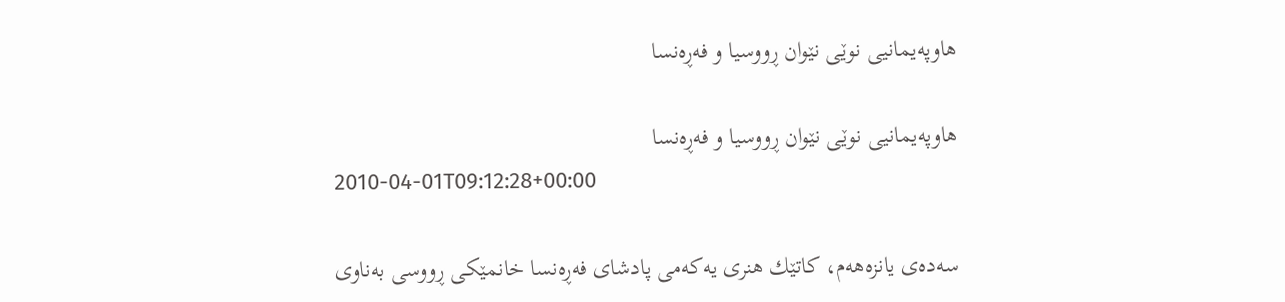هاوپه‌یمانیی نوێی‌ نێوان ڕووسیا و فه‌ڕه‌نسا

هاوپه‌یمانیی نوێی‌ نێوان ڕووسیا و فه‌ڕه‌نسا
2010-04-01T09:12:28+00:00

سه‌ده‌ی‌ یانزه‌هه‌م، كاتێك هنری‌ یه‌كه‌می‌ پادشای‌ فه‌ڕه‌نسا خانمێكی‌ ڕووسی‌ به‌ناوی‌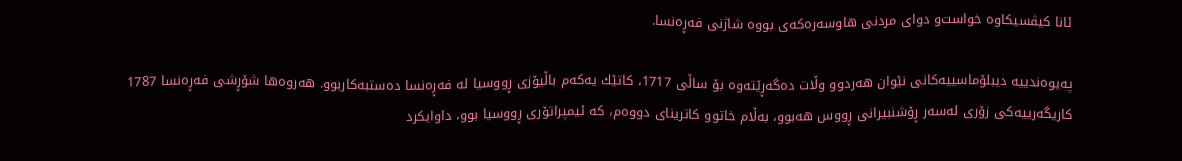ئانا كیڤسیكاوه‌ خواست‌و دوای‌ مردنی‌ هاوسه‌ره‌كه‌ی‌ بووه‌ شاژنی‌ فه‌ڕه‌نسا.

په‌یوه‌ندییه‌ دیبلۆماسییه‌كانی‌ نێوان هه‌ردوو وڵات ده‌گه‌ڕێته‌وه‌ بۆ ساڵی‌ 1717، كاتێك یه‌كه‌م باڵیۆزی‌ ڕووسیا له‌ فه‌ڕه‌نسا ده‌ستبه‌كاربوو. هه‌روه‌ها شۆڕشی‌ فه‌ڕه‌نسا 1787 كاریگه‌رییه‌كی‌ زۆری‌ له‌سه‌ر ڕۆشنبیرانی‌ ڕووس هه‌بوو، به‌ڵام خاتوو كاترینای‌ دووه‌م، كه‌ ئیمپراتۆری‌ ڕووسیا بوو، داوایكرد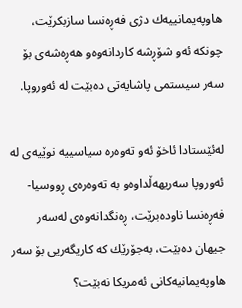هاوپه‌یمانییه‌ك دژی‌ فه‌ڕه‌نسا سازبكرێت، چونكه‌ ئه‌و شۆڕشه‌ كاردانه‌وه‌و هه‌ڕه‌شه‌ی‌ بۆ سه‌ر سیستمی‌ پاشایه‌تی‌ ده‌بێت له‌ ئه‌وروپا.

له‌ئێستادا ئاخۆ ئه‌و ته‌وه‌ره‌ سیاسییه‌ نوێیه‌ی‌ له‌ ئه‌وروپا سه‌ریهه‌ڵداوه‌و به‌ ته‌وه‌ره‌ی‌ ڕووسیا- فه‌ڕه‌نسا ناوده‌برێت، ڕه‌نگدانه‌وه‌ی‌ له‌سه‌ر جیهان ده‌بێت، به‌جۆرێك كه‌ كاریگه‌ریی‌ بۆ سه‌ر هاوپه‌یمانیه‌كانی‌ ئه‌مریكا نه‌بێت؟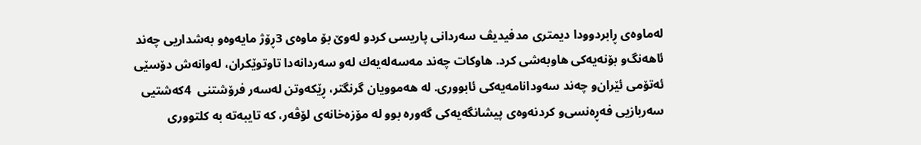له‌ماوه‌ی‌ ڕابردوودا دیمتری‌ مدفیدیڤ سه‌ردانی‌ پاریسی‌ كردو له‌وێ‌ بۆ ماوه‌ی‌ 3ڕۆژ مایه‌وه‌و به‌شداریی‌ چه‌ند ئاهه‌نگ‌و بۆنه‌یه‌كی‌ هاوبه‌شی‌ كرد. هاوكات چه‌ند مه‌سه‌له‌یه‌ك له‌و سه‌ردانه‌دا تاوتوێكران، له‌وانه‌ش دۆسێی‌ ئه‌تۆمی‌ ئێران‌و چه‌ند سه‌ودانامه‌یه‌كی‌ ئابووری‌. له‌ هه‌موویان گرنگتر، ڕێكه‌وتن له‌سه‌ر فرۆشتنی‌  4كه‌شتیی‌ سه‌ربازیی‌ فه‌ڕه‌نسی‌‌و كردنه‌وه‌ی‌ پیشانگه‌یه‌كی‌ گه‌وره‌ بوو له‌ مۆزه‌خانه‌ی‌ لۆڤه‌ر، كه‌ تایبه‌ته‌ به‌ كلتووری‌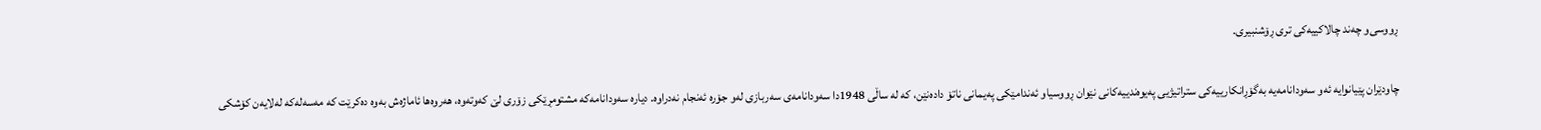ڕووسی‌‌و چه‌ند چالاكییه‌كی‌ تری‌ ڕۆشنبیری‌.

چاودێران پێیانوایه‌ ئه‌و سه‌ودانامه‌یه‌ به‌گۆڕانكارییه‌كی‌ ستراتیژیی‌ په‌یوه‌ندییه‌كانی‌ نێوان ڕووسیاو ئه‌ندامێكی‌ په‌یمانی‌ ناتۆ داده‌نێن، كه‌ له‌ ساڵی‌ 1948دا سه‌ودانامه‌ی‌ سه‌ربازی‌ له‌و جۆره‌ ئه‌نجام نه‌دراوه‌. دیاره‌ سه‌ودانامه‌كه‌ مشتومڕێكی‌ زۆری‌ لێ‌ كه‌وته‌وه‌، هه‌روه‌ها ئاماژه‌ش به‌وه‌ ده‌كرێت كه‌ مه‌سه‌له‌كه‌ له‌لایه‌ن كۆشكی‌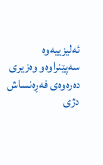ئه‌لیزییه‌وه‌ سه‌پێنراوه‌و وه‌زیری‌ ده‌ره‌وه‌ی‌ فه‌ڕه‌نساش دژی‌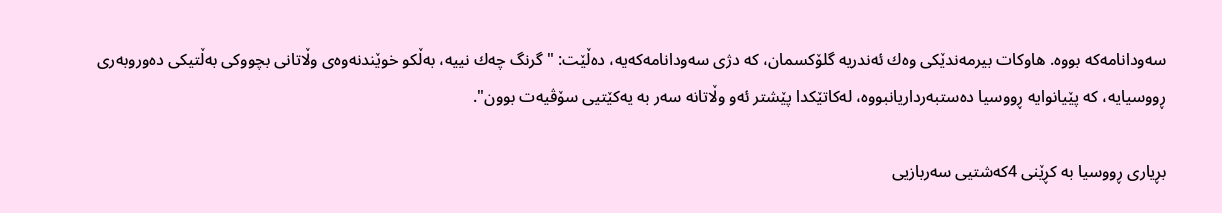سه‌ودانامه‌كه‌ بووه‌. هاوكات بیرمه‌ندێكی‌ وه‌ك ئه‌ندریه‌ گلۆكسمان، كه‌ دژی‌ سه‌ودانامه‌كه‌یه‌، ده‌ڵێت: "گرنگ چه‌ك نییه‌، به‌ڵكو خوێندنه‌وه‌ی‌ وڵاتانی‌ بچووكی‌ به‌ڵتیكی‌ ده‌وروبه‌ری‌  ڕووسیایه‌، كه‌ پێیانوایه‌ ڕووسیا ده‌ستبه‌رداریانبووه‌، له‌كاتێكدا پێشتر ئه‌و وڵاتانه‌ سه‌ر به‌ یه‌كێتیی‌ سۆڤیه‌ت بوون".

بڕیاری‌ ڕووسیا به‌ كڕێنی‌ 4كه‌شتیی‌ سه‌ربازیی‌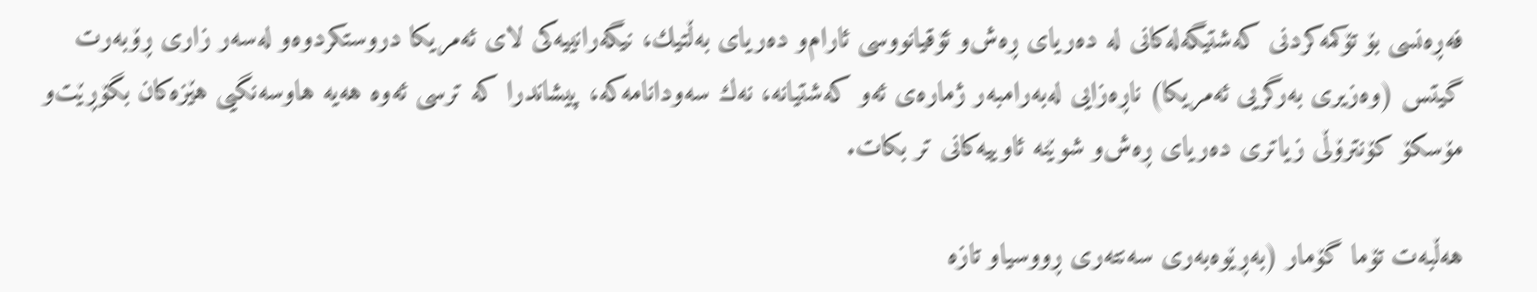فه‌ڕه‌نسی‌ بۆ تۆكمه‌كردنی‌ كه‌شتیگه‌له‌كانی‌ له‌ ده‌ریای‌ ڕه‌ش‌و ئۆقیانووسی‌ ئارام‌و ده‌ریای‌ به‌ڵتیك، نیگه‌رانییه‌كی‌ لای‌ ئه‌مریكا دروستكردوه‌و له‌سه‌ر زاری‌ ڕۆبه‌رت گیتس (وه‌زیری‌ به‌رگریی‌ ئه‌مریكا) ناڕه‌زایی‌ له‌به‌رامبه‌ر ژماره‌ی‌ ئه‌و كه‌شتیانه‌، نه‌ك سه‌ودانامه‌كه‌، پیشاندرا كه‌ ترسی‌ ئه‌وه‌ هه‌یه‌ هاوسه‌نگیی‌ هێزه‌كان بگۆڕێت‌و مۆسكۆ كۆنترۆڵی‌ زیاتری‌ ده‌ریای‌ ڕه‌ش‌و شوێنه‌ ئاوییه‌كانی‌ تر بكات.

هه‌ڵبه‌ت تۆما گۆمار (به‌ڕێوه‌به‌ری‌ سه‌نته‌ری‌ ڕووسیاو تازه‌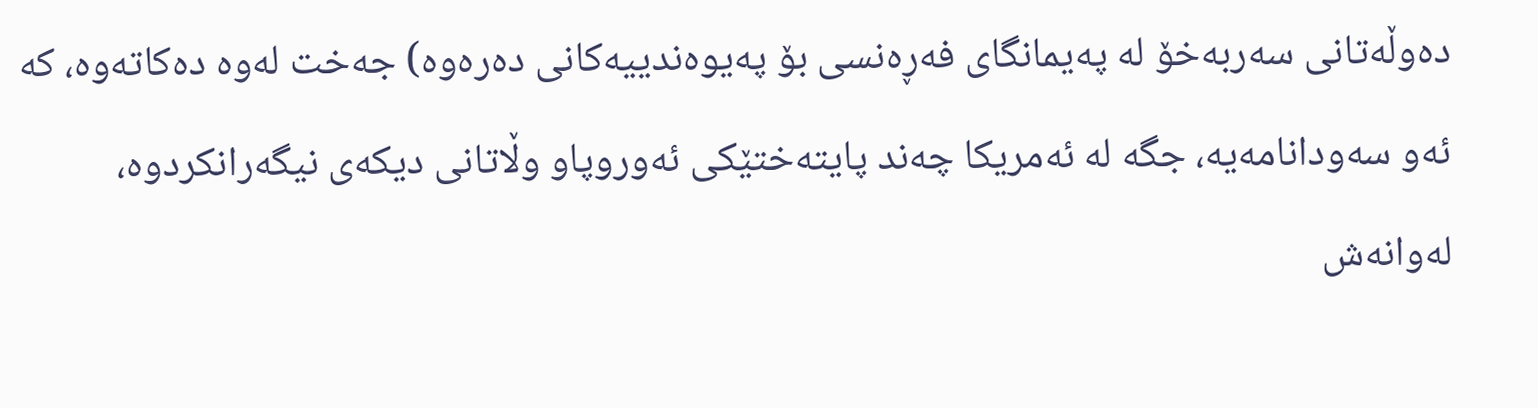ده‌وڵه‌تانی‌ سه‌ربه‌خۆ له‌ په‌یمانگای‌ فه‌ڕه‌نسی‌ بۆ په‌یوه‌ندییه‌كانی‌ ده‌ره‌وه‌) جه‌خت له‌وه‌ ده‌كاته‌وه‌، كه‌ ئه‌و سه‌ودانامه‌یه‌، جگه‌ له‌ ئه‌مریكا چه‌ند پایته‌ختێكی‌ ئه‌وروپا‌و وڵاتانی‌ دیكه‌ی‌ نیگه‌رانكردوه‌، له‌وانه‌ش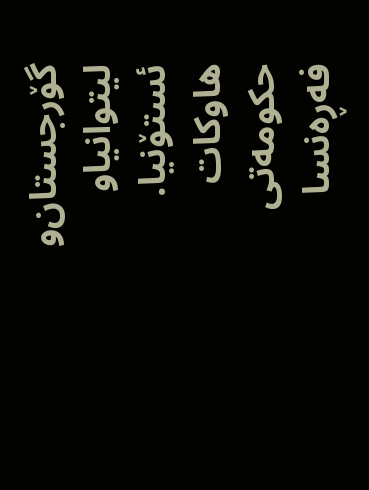گۆرجستان‌و لیتوانیاو ئستۆنیا. هاوكات حكومه‌تی‌ فه‌ڕه‌نسا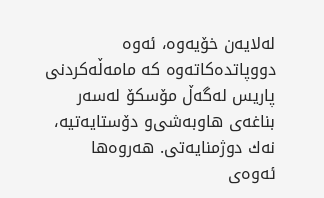له‌لایه‌ن خۆیه‌وه‌، ئه‌وه‌ دووپاتده‌كاته‌وه‌ كه‌ مامه‌ڵه‌كردنی‌ پاریس له‌گه‌ڵ مۆسكۆ له‌سه‌ر بناغه‌ی‌ هاوبه‌شی‌‌و دۆستایه‌تیه‌، نه‌ك دوژمنایه‌تی‌. هه‌روه‌ها ئه‌وه‌ی‌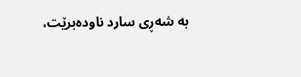به‌ شه‌ڕی‌ سارد ناوده‌برێت،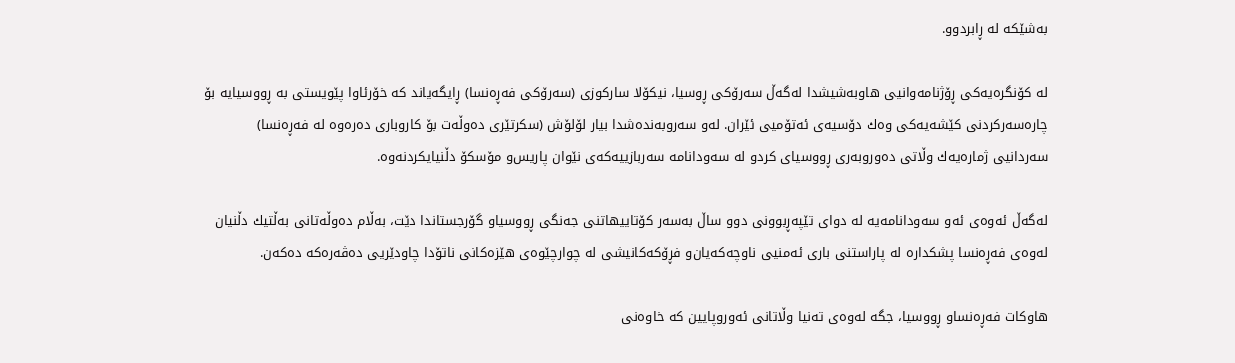به‌شێكه‌ له‌ ڕابردوو.

له‌ كۆنگره‌یه‌كی‌ ڕۆژنامه‌وانیی‌ هاوبه‌شیشدا له‌گه‌ڵ سه‌رۆكی‌ ڕوسیا، نیكۆلا ساركوزی‌ (سه‌رۆكی‌ فه‌ڕه‌نسا) ڕایگه‌یاند كه‌ خۆرئاوا پێویستی‌ به‌ ڕووسیایه‌ بۆ چاره‌سه‌ركردنی‌ كێشه‌یه‌كی‌ وه‌ك دۆسیه‌ی‌ ئه‌تۆمیی‌ ئێران. له‌و سه‌روبه‌نده‌شدا بیار لۆلۆش (سكرتێری‌ ده‌وڵه‌ت بۆ كاروباری‌ ده‌ره‌وه‌ له‌ فه‌ڕه‌نسا) سه‌ردانیی‌ ژماره‌یه‌ك وڵاتی‌ ده‌وروبه‌ری‌ ڕووسیای‌ كردو له‌ سه‌ودانامه‌ سه‌ربازییه‌كه‌ی‌ نێوان پاریس‌و مۆسكۆ دڵنیایكردنه‌وه‌.

له‌گه‌ڵ ئه‌وه‌ی‌ ئه‌و سه‌ودانامه‌یه‌ له‌ دوای‌ تێپه‌ڕبوونی‌ دوو ساڵ به‌سه‌ر كۆتاییهاتنی‌ جه‌نگی‌ ڕووسیاو گۆرجستاندا دێت، به‌ڵام ده‌وڵه‌تانی‌ به‌ڵتیك دڵنیان له‌وه‌ی‌ فه‌ڕه‌نسا پشكداره‌ له‌ پاراستنی‌ باری‌ ئه‌منیی‌ ناوچه‌كه‌یان‌و فڕۆكه‌كانیشی‌ له‌ چوارچێوه‌ی‌ هێزه‌كانی‌ ناتۆدا چاودێریی‌ ده‌ڤه‌ره‌كه‌ ده‌كه‌ن.

هاوكات فه‌ڕه‌نساو ڕووسیا، جگه‌ له‌وه‌ی‌ ته‌نیا وڵاتانی‌ ئه‌وروپایین كه‌ خاوه‌نی‌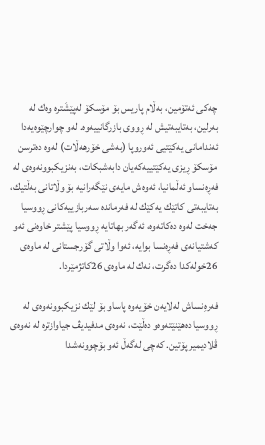چه‌كی‌ ئه‌تۆمین، به‌ڵام پاریس بۆ مۆسكۆ له‌پێشَتره‌ وه‌ك له‌ به‌رلین، به‌تایبه‌تیش له‌ ڕووی‌ بازرگانییه‌وه‌. له‌و چوارچێوه‌یه‌دا ئه‌ندامانی‌ یه‌كێتیی‌ ئه‌وروپا (به‌شی‌ خۆرهه‌ڵات) له‌وه‌ ده‌ترسن مۆسكۆ ڕیزی‌ یه‌كێتییه‌كه‌یان دابه‌شبكات، به‌نزیكبوونه‌وه‌ی‌ له‌ فه‌ڕه‌نساو ئه‌ڵمانیا، ئه‌وه‌ش مایه‌ی‌ نێگه‌رانیه‌ بۆ وڵاتانی‌ به‌ڵتیك، به‌تایبه‌تی كاتێك یه‌كێك له‌ فه‌رمانده‌ سه‌ربازییه‌كانی‌ ڕووسیا جه‌خت له‌وه‌ ده‌كاته‌وه‌، ئه‌گه‌ر بهاتایه‌ ڕووسیا پێشتر خاوه‌نی‌ ئه‌و كه‌شتیانه‌ی‌ فه‌ڕه‌نسا بوایه‌، ئه‌وا وڵاتی‌ گۆرجستانی‌ له‌ ماوه‌ی‌ 26خوله‌كدا ده‌گرت، نه‌ك له‌ ماوه‌ی‌ 26كاتژمێردا.

فه‌ره‌ِنساش له‌لایه‌ن خۆیه‌وه‌ پاساو بۆ لێك نزیكبوونه‌وه‌ی‌ له‌ ڕووسیا ده‌هێنێته‌وه‌و ده‌ڵێت، نه‌وه‌ی‌ مدفیدیڤ جیاوازتره‌ له‌ نه‌وه‌ی‌ ڤلادیمیر پۆتین. كه‌چی‌ له‌گه‌ڵ ئه‌و بۆچوونه‌شدا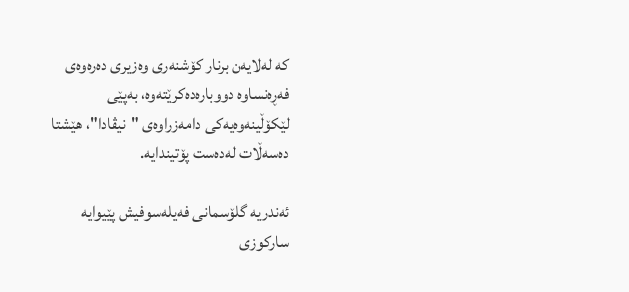كه‌ له‌لایه‌ن برنار كۆشنه‌ری‌ وه‌زیری‌ ده‌ره‌وه‌ی‌ فه‌ڕه‌نساوه‌ دووباره‌ده‌كرێته‌وه‌، به‌پێی‌ لێكۆڵینه‌وه‌یه‌كی‌ دامه‌زراوه‌ی‌ "نیڤادا"، هێشتا ده‌سه‌ڵات له‌ده‌ست پۆتیندایه‌.

ئه‌ندریه‌ گلۆسمانی‌ فه‌یله‌سوفیش پێیوایه‌ ساركوزی‌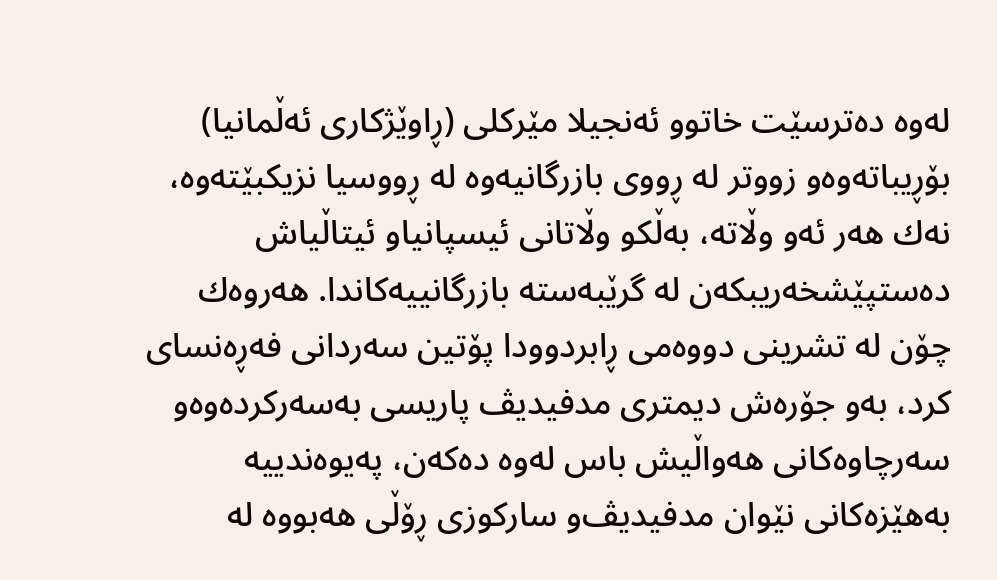له‌وه‌ ده‌ترسێت خاتوو ئه‌نجیلا مێركلی‌ (ڕاوێژكاری‌ ئه‌ڵمانیا) بۆڕیباته‌وه‌و زووتر له‌ ڕووی‌ بازرگانیه‌وه‌ له‌ ڕووسیا نزیكبێته‌وه‌، نه‌ك هه‌ر ئه‌و وڵاته‌، به‌ڵكو وڵاتانی‌ ئیسپانیاو ئیتاڵیاش ده‌ستپێشخه‌ریبكه‌ن له‌ گرێبه‌سته‌ بازرگانییه‌كاندا. هه‌روه‌ك چۆن له‌ تشرینی‌ دووه‌می‌ ڕابردوودا پۆتین سه‌ردانی‌ فه‌ڕه‌نسای‌ كرد، به‌و جۆره‌ش دیمتری‌ مدفیدیڤ پاریسی‌ به‌سه‌ركرده‌وه‌و سه‌رچاوه‌كانی‌ هه‌واڵیش باس له‌وه‌ ده‌كه‌ن، په‌یوه‌ندییه‌ به‌هێزه‌كانی‌ نێوان مدفیدیڤ‌و ساركوزی‌ ڕۆڵی‌ هه‌بووه‌ له‌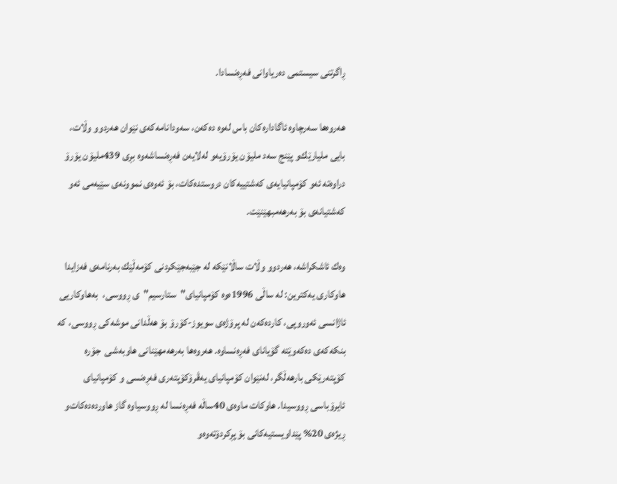ڕاگرتنی‌ سیستمی‌ ده‌ریاوانی‌ فه‌ڕه‌نسادا.

هه‌روه‌ها سه‌رچاوه‌ ئاگاداره‌كان باس له‌وه‌ ده‌كه‌ن، سه‌ودانامه‌كه‌ی‌ نێوان هه‌ردوو وڵات، بایی‌ ملیارێك‌و پێنج سه‌د ملیۆن یۆرۆیه‌و له‌لایه‌ن فه‌ڕه‌نساشه‌وه‌ بڕی‌ 439ملیۆن یۆرۆ دراوه‌ته‌ ئه‌و كۆمپانیایه‌ی‌ كه‌شتییه‌كان دروستده‌كات، بۆ ئه‌وه‌ی‌ نموونه‌ی‌ سێیه‌می‌ ئه‌و كه‌شتیانه‌ی‌ بۆ به‌رهه‌مبهێنێت.

وه‌ك ئاشكراشه‌، هه‌ردوو وڵات ساڵانێكه‌ له‌ جێبه‌جێكردنی‌ كۆمه‌ڵێك به‌رنامه‌ی‌ فه‌زایدا هاوكاری‌ یه‌كترین: له‌ ساڵی‌ 1996ه‌وه‌ كۆمپانیای‌"ستارسیم"ی‌ ڕووسی‌،  به‌هاوكاریی‌ ئاژانسی‌ ئه‌وروپی‌، كارده‌كه‌ن له‌ پرۆژه‌ی‌ سویوز-كۆرۆ بۆ هه‌ڵدانی‌ موشه‌كی‌ ڕووسی‌، كه‌ بنكه‌كه‌ی‌ ده‌كه‌وێته‌ گۆیانای‌ فه‌ڕه‌نساوه‌. هه‌روه‌ها به‌رهه‌مهێنانی‌ هاوبه‌شی‌  جۆره‌ كۆپته‌رێكی‌ بارهه‌ڵگر، له‌نێوان كۆمپانیای‌ یه‌ڤرۆكۆپته‌ری‌ فه‌ڕه‌نسی‌ و كۆمپانیای‌ ئایرۆباسی‌ ڕووسیدا. هاوكات ماوه‌ی‌ 40ساڵه‌ فه‌ڕه‌نسا له‌ ڕووسیاوه‌ گاز هاورده‌ده‌كات‌و ڕیژه‌ی‌ 20% پێداویستیه‌كانی‌ بۆ پڕكردۆته‌وه‌و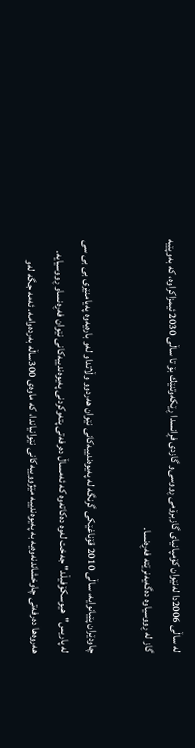له‌ ساڵی‌ 2006دا له‌نێوان كۆمپانیای‌ گازبرۆمی‌ ڕووسی‌‌و گازدی‌ فڕانسدا ڕێكه‌وتنێك بۆ تا ساڵی‌ 2030 ئیمزاكراوه‌، كه‌ به‌وپێیه‌ گاز له‌ ڕووسیاوه‌ ده‌گه‌یه‌نرێته‌ فه‌ڕه‌نسا.

چاودێران پێیانوایه‌، ساڵی‌ 2010 قۆناغێكی‌ گرنگه‌ له‌ په‌یوه‌ندییه‌كانی‌ نێوان هه‌ردوو وڵاتداو له‌و باره‌یه‌وه‌ په‌یامنێری‌ بی‌ بی‌ سی‌ له‌ پاریس"هیوسكۆفیڵد" جه‌خت له‌وه‌ ده‌كاته‌وه‌ كه‌ ئه‌مساڵ ده‌رفه‌تی‌ پته‌وكردنی‌ په‌یوه‌ندییه‌كانی‌ نێوان فه‌ڕه‌نساو ڕووسیایه‌. هه‌روه‌ها ده‌رفه‌تی‌ چاوخشاندنه‌وه‌یه‌ به‌ په‌یوه‌ندییه‌ مێژووییه‌كانی‌ نێوانیاندا، كه‌ ماوه‌ی‌ 300ساڵه‌ به‌رده‌وامه‌. ئه‌مه‌ جگه‌ له‌و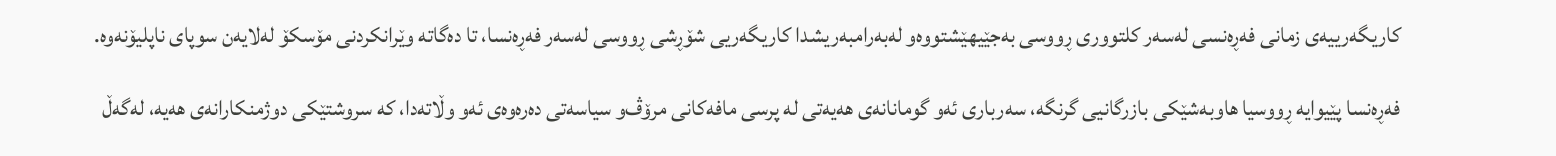كاریگه‌رییه‌ی‌ زمانی‌ فه‌ڕه‌نسی‌ له‌سه‌ر كلتووری‌ ڕووسی‌ به‌جێیهێشتووه‌و له‌به‌رامبه‌ریشدا كاریگه‌ریی‌ شۆڕشی‌ ڕووسی‌ له‌سه‌ر فه‌ڕه‌نسا، تا ده‌گاته‌ وێرانكردنی‌ مۆسكۆ له‌لایه‌ن سوپای‌ ناپلیۆنه‌وه‌.

فه‌ڕه‌نسا پێیوایه‌ ڕووسیا هاوبه‌شێكی‌ بازرگانیی‌ گرنگه‌، سه‌رباری‌ ئه‌و گومانانه‌ی‌ هه‌یه‌تی‌ له‌ پرسی‌ مافه‌كانی‌ مرۆڤ‌و سیاسه‌تی‌ ده‌ره‌وه‌ی‌ ئه‌و وڵاته‌دا، كه‌ سروشتێكی‌ دوژمنكارانه‌ی‌ هه‌یه‌، له‌گه‌ڵ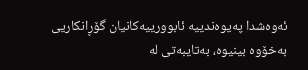ئه‌وه‌شدا په‌یوه‌ندییه‌ ئابوورییه‌كانیان گۆڕانكاریی  به‌خۆوه‌ بینیوه‌، به‌تایبه‌تی له‌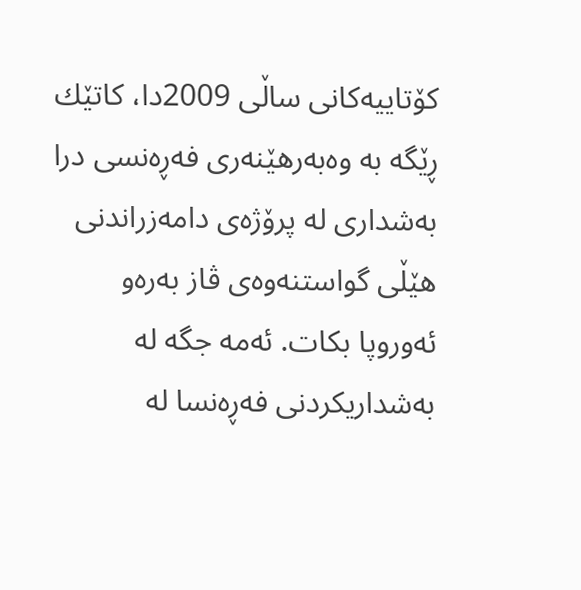كۆتاییه‌كانی‌ ساڵی‌ 2009دا، كاتێك ڕێگه‌ به‌ وه‌به‌رهێنه‌ری‌ فه‌ڕه‌نسی‌ درا به‌شداری‌ له‌ پرۆژه‌ی‌ دامه‌زراندنی‌ هێڵی‌ گواستنه‌وه‌ی‌ ڤاز به‌ره‌و ئه‌وروپا بكات. ئه‌مه‌ جگه‌ له‌ به‌شداریكردنی‌ فه‌ڕه‌نسا له‌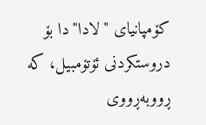كۆمپانیای‌ "لادا"دا بۆ دروستكردنی‌ ئۆتۆمبیل، كه‌ ڕووبه‌ڕووی‌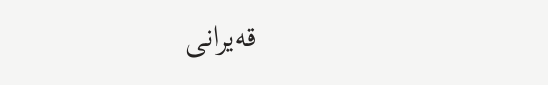قه‌یرانی‌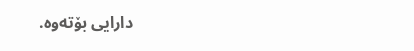دارایی‌ بۆته‌وه‌.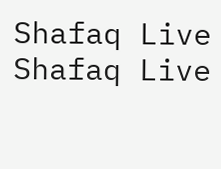Shafaq Live
Shafaq Live